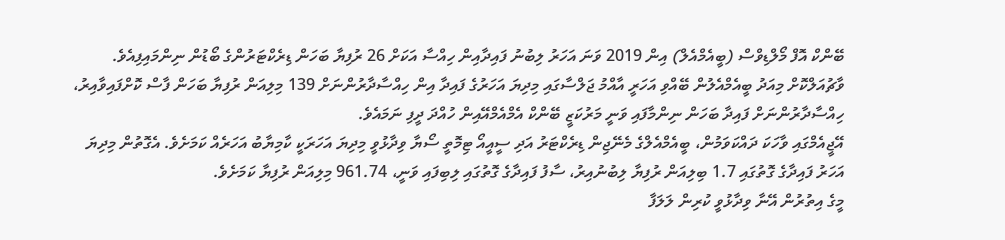ބޭންކް އޮފް މޯލްޑިވްސް (ބީއެމްއެލް) އިން 2019 ވަނަ އަހަރު ލިބުނު ފައިދާއިން ހިއްސާ އަކަށް 26 ރުފިޔާ ބަހަން ޑިރެކްޓަރުންގެ ބޯޑުން ނިންމައިފިއެވެ.
ވާޗުއަލްކޮށް މިއަދު ބީއެމްއެލުން ބޭއްވި އަހަރީ އާއްމު ޖަލްސާގައި މިދިޔަ އަހަރުގެ ފައިދާ އިން ހިއްސާދާރުންނަށް 139 މިލިއަން ރުފިޔާ ބަހަން ފާސް ކޮށްފައިވާއިރު، ހިއްސާދާރުންނަށް ފައިދާ ބަހަން ނިންމާފައި ވަނީ މަރުކަޒީ ބޭންކް އެމްއެމްއޭއިން ހުއްދަ ދީފި ނަމައެވެ.
އޭޖީއެމްގައި ވާހަކަ ދައްކަވަމުން، ބީއެމްއެލްގެ މެނޭޖިން ޑިރެކްޓަރު އަދި ސީއީއޯ ޓިމޮތީ ސޯޔާ ވިދާޅުވީ މިދިޔަ އަހަރަކީ ކާމިޔާބު އަހަރެއް ކަމަށެވެ. އެގޮތުން މިދިޔަ އަހަރު ފައިދާގެ ގޮތުގައި 1.7 ބިލިއަން ރުފިޔާ ލިބުނުއިރު، ސާފު ފައިދާގެ ގޮތުގައި ލިބިފައި ވަނީ، 961.74 މިލިއަން ރުފިޔާ ކަމަށެވެ.
މީގެ އިތުރުން އޭނާ ވިދާޅުވީ ކުރިން ލަލަފާ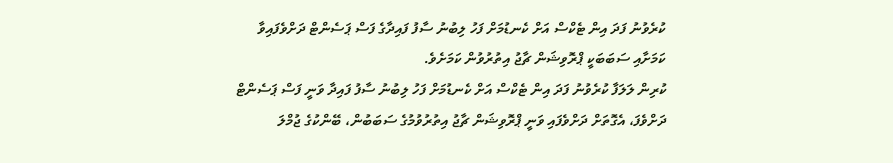ކުރެވުނު ފަދަ އިން ޓެކްސް އަށް ކެނޑުމަށް ފަހު ލިބުނު ސާފު ފައިދާގެ ފަސް ޕަސެންޓް ދަށްވެފައިވާ ކަމަށާއި ސަބަބަކީ ޕްރޮވިޝަން ޗާޖު އިތުރުވުން ކަމަށެވެ.
ކުރިން ލަލަފާ ކުރެވުނު ފަދަ އިން ޓެކްސް އަށް ކެނޑުމަށް ފަހު ލިބުނު ސާފު ފައިދާ ވަނީ ފަސް ޕަސެންޓް ދަށްވެފަ، އެގޮތަށް ދަށްވެފައި ވަނީ ޕްރޮވިޝަން ޗާޖު އިތުރުވުމުގެ ސަބަބުން، ބޭންކުގެ ޖުމްލަ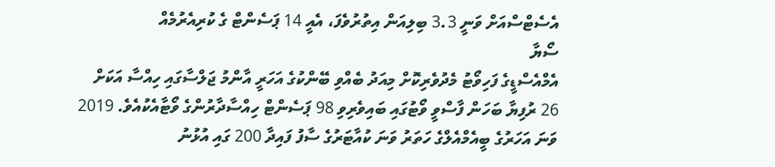އެސެޓްސްއަށް ވަނީ 3.3 ބިލިއަން އިތުރުވެފަ، އެއީ 14 ޕަސެންޓް ގެ ކުރިއެރުމެއް
ސޯޔާ
އެމްއެސްޑީގެ ފަހިވޯޓު މެދުވެރިކޮށް މިއަދު ބެއްވި ބޭންކުގެ އަހަރީ އާންމު ޖަލްސާގައި ހިއްސާ އަކަށް 26 ރުފިޔާ ބަހަން ފާސްވީ ވޯޓުގައި ބައިވެރިވި 98 ޕަސެންޓް ހިއްސާދާރުންގެ ވޯޓާއެކުއެވެ. 2019 ވަނަ އަހަރުގެ ބީއެމްއެލްގެ ހަތަރު ވަނަ ކުއާޓަރުގެ ސާފު ފައިދާ 200 ގައި އުޅުނު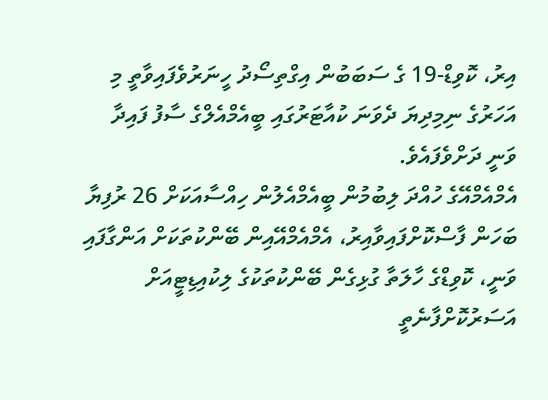އިރު، ކޮވިޑް-19 ގެ ސަބަބުން އިގްތިސޯދު ހީނަރުވެފައިވާތީ މި އަހަރުގެ ނިމިދިޔަ ދެވަނަ ކުއާޓަރުގައި ބީއެމްއެލްގެ ސާފު ފައިދާ ވަނީ ދަށްވެފައެވެ.
އެމްއެމްއޭގެ ހުއްދަ ލިބުމުން ބީއެމްއެލުން ހިއްސާއަކަށް 26 ރުފިޔާ ބަހަން ފާސްކޮށްފައިވާއިރު، އެމްއެމްއޭއިން ބޭންކުތަކަށް އަންގާފައި ވަނީ، ކޮވިޑްގެ ހާލަތާ ގުޅިގެން ބޭންކުތަކުގެ ލިކުއިޑިޓީއަށް އަސަރުކޮށްފާނެތީ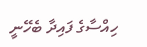ހިއްސާގެ ފައިދާ ބެހޭނީ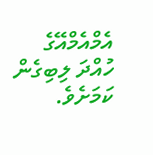އެމްއެމްއޭގެ ހުއްދަ ލިބިގެން ކަމަށެވެ.